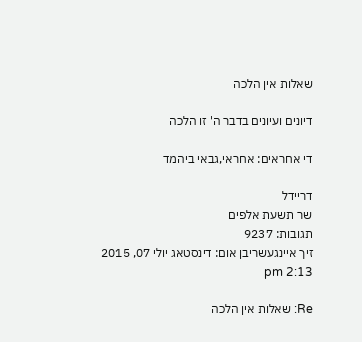שאלות אין הלכה

דיונים ועיונים בדבר ה' זו הלכה

די אחראים: אחראי,גבאי ביהמד

דריידל
שר תשעת אלפים
תגובות: 9237
זיך איינגעשריבן אום: דינסטאג יולי 07, 2015 2:13 pm

Re: שאלות אין הלכה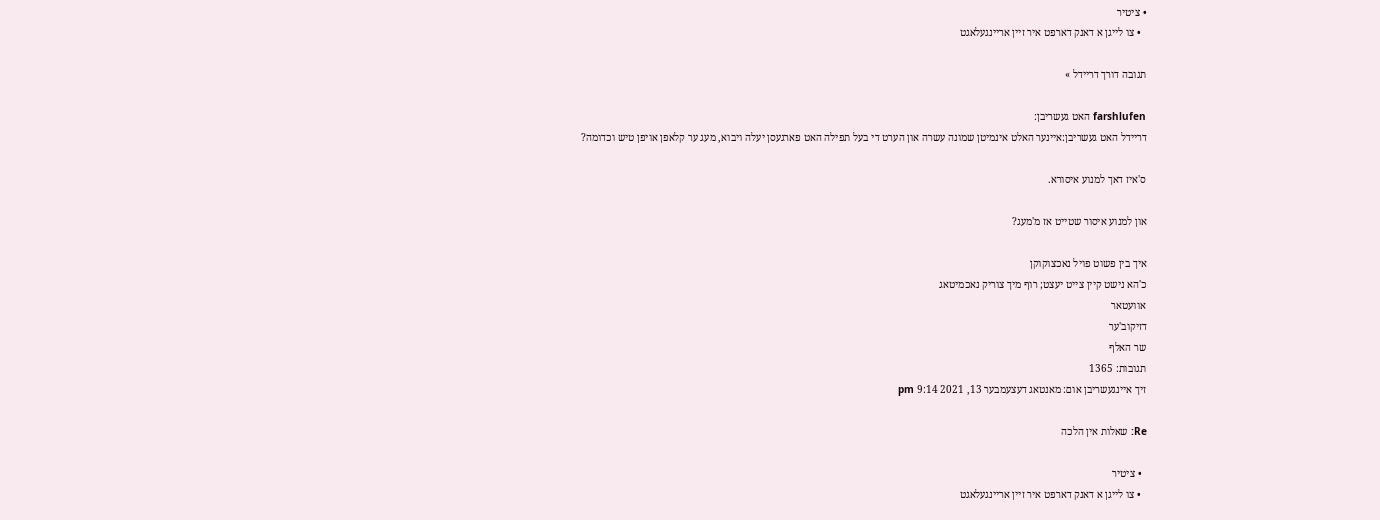• ציטיר
  • צו לייגן א דאנק דארפט איר זיין אריינגעלאגט

תגובה דורך דריידל »

farshlufen האט געשריבן:
דריידל האט געשריבן:איינער האלט אינמיטן שמונה עשרה און הערט די בעל תפילה האט פארגעסן יעלה ויבוא, מעג ער קלאפן אויפן טיש וכדומה?

ס'איז דאך למנוע איסורא.

און למנוע איסור שטייט אז מ'מעג?

איך בין פשוט פויל נאכצוקוקן
כ'הא נישט קיין צייט יעצט; רוף מיך צוריק נאכמיטאג
אוועטאר
דזיקוב'ער
שר האלף
תגובות: 1365
זיך איינגעשריבן אום: מאנטאג דעצעמבער 13, 2021 9:14 pm

Re: שאלות אין הלכה

  • ציטיר
  • צו לייגן א דאנק דארפט איר זיין אריינגעלאגט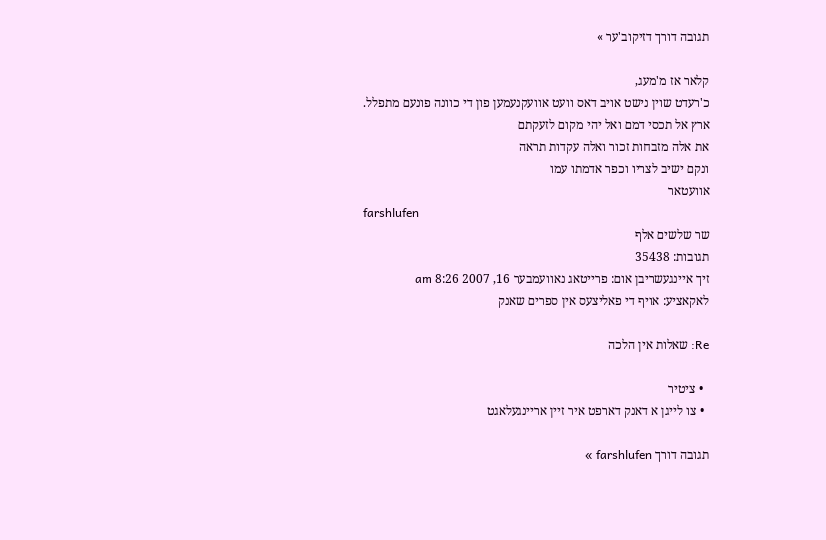תגובה דורך דזיקוב'ער »

קלאר אז מ'מעג,
כ'רעדט שוין נישט אויב דאס וועט אוועקנעמען פון די כוונה פונעם מתפלל.
ארץ אל תכסי דמם ואל יהי מקום לזעקתם
את אלה מזבחות זכור ואלה עקדות תראה
ונקם ישיב לצריו וכפר אדמתו עמו
אוועטאר
farshlufen
שר שלשים אלף
תגובות: 35438
זיך איינגעשריבן אום: פרייטאג נאוועמבער 16, 2007 8:26 am
לאקאציע: אויף די פאליצעס אין ספרים שאנק

Re: שאלות אין הלכה

  • ציטיר
  • צו לייגן א דאנק דארפט איר זיין אריינגעלאגט

תגובה דורך farshlufen »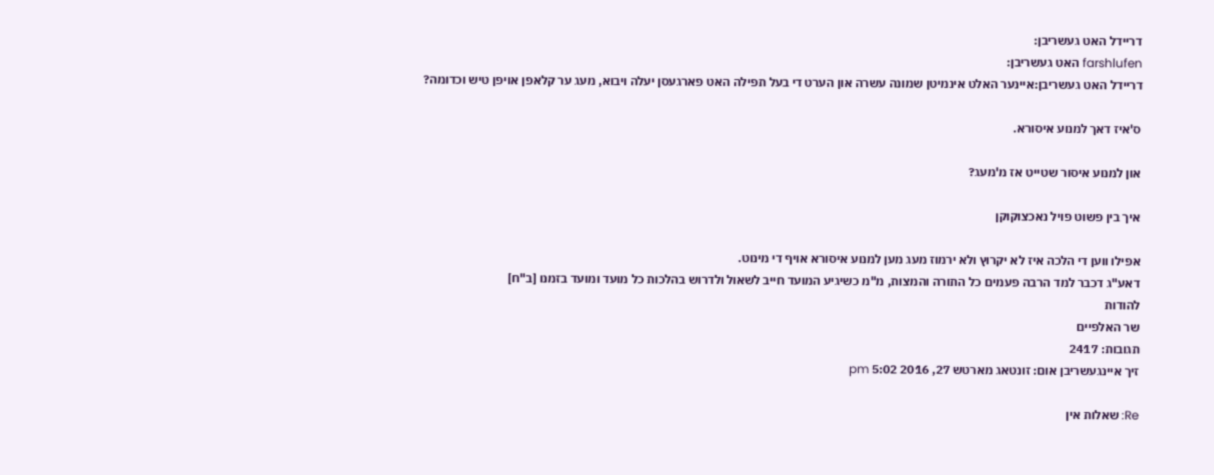דריידל האט געשריבן:
farshlufen האט געשריבן:
דריידל האט געשריבן:איינער האלט אינמיטן שמונה עשרה און הערט די בעל תפילה האט פארגעסן יעלה ויבוא, מעג ער קלאפן אויפן טיש וכדומה?

ס'איז דאך למנוע איסורא.

און למנוע איסור שטייט אז מ'מעג?

איך בין פשוט פויל נאכצוקוקן

אפילו ווען די הלכה איז לא יקרוץ ולא ירמוז מעג מען למנוע איסורא אויף די מינוט.
דאע"ג דכבר למד הרבה פעמים כל התורה והמצות, מ"מ כשיגיע המועד חייב לשאול ולדרוש בהלכות כל מועד ומועד בזמנו [ב"ח]
להודות
שר האלפיים
תגובות: 2417
זיך איינגעשריבן אום: זונטאג מארטש 27, 2016 5:02 pm

Re: שאלות אין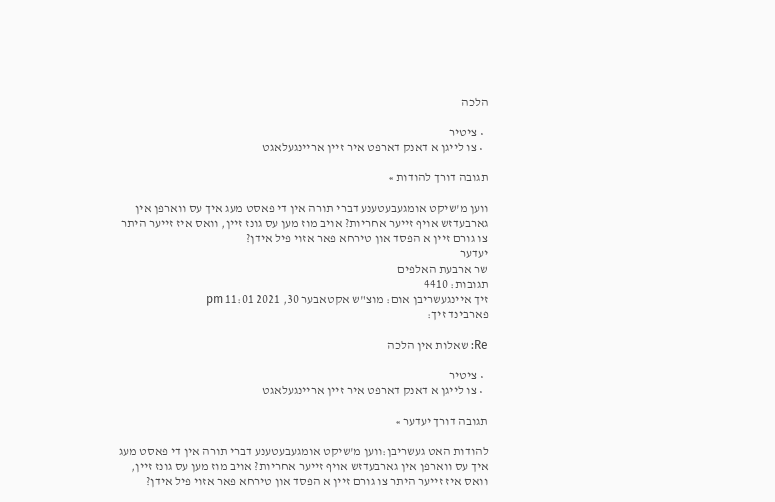הלכה

  • ציטיר
  • צו לייגן א דאנק דארפט איר זיין אריינגעלאגט

תגובה דורך להודות »

ווען מ'שיקט אומגעבעטענע דברי תורה אין די פאסט מעג איך עס ווארפן אין גארבעדזש אויף זייער אחריות? אויב מוז מען עס גונז זיין, וואס איז זייער היתר צו גורם זיין א הפסד און טירחא פאר אזוי פיל אידן?
יעדער
שר ארבעת האלפים
תגובות: 4410
זיך איינגעשריבן אום: מוצ"ש אקטאבער 30, 2021 11:01 pm
פארבינד זיך:

Re: שאלות אין הלכה

  • ציטיר
  • צו לייגן א דאנק דארפט איר זיין אריינגעלאגט

תגובה דורך יעדער »

להודות האט געשריבן:ווען מ'שיקט אומגעבעטענע דברי תורה אין די פאסט מעג איך עס ווארפן אין גארבעדזש אויף זייער אחריות? אויב מוז מען עס גונז זיין, וואס איז זייער היתר צו גורם זיין א הפסד און טירחא פאר אזוי פיל אידן?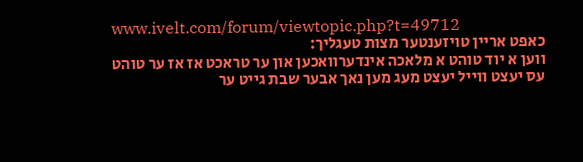www.ivelt.com/forum/viewtopic.php?t=49712
כאפט אריין טויזענטער מצות טעגליך:
ווען א יוד טוהט א מלאכה אינדערוואכען און ער טראכט אז אז ער טוהט עס יעצט ווייל יעצט מעג מען נאך אבער שבת גייט ער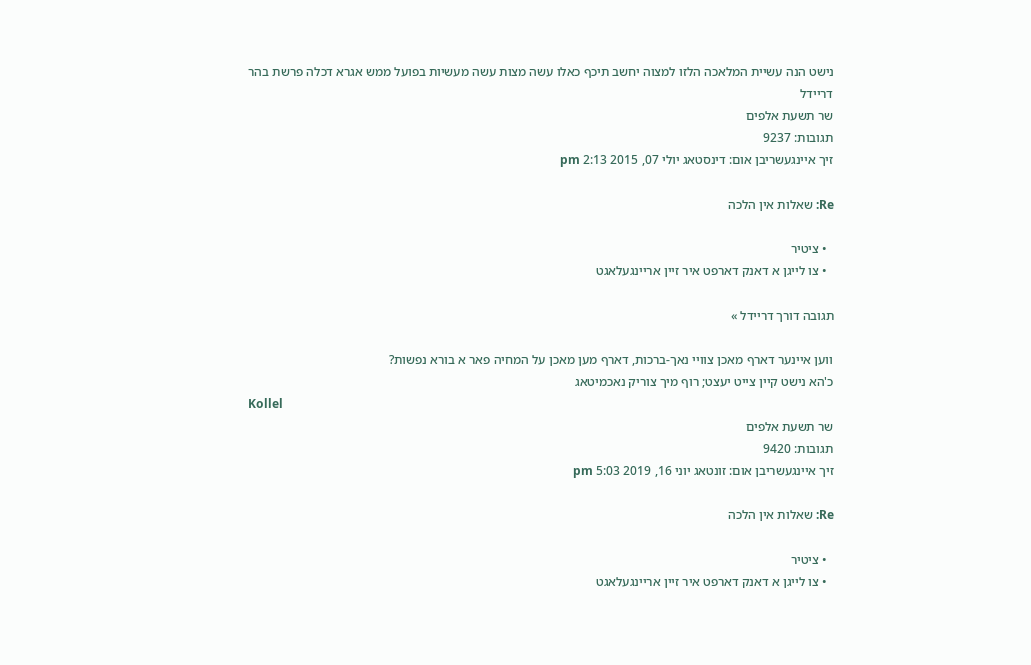נישט הנה עשיית המלאכה הלזו למצוה יחשב תיכף כאלו עשה מצות עשה מעשיות בפועל ממש אגרא דכלה פרשת בהר
דריידל
שר תשעת אלפים
תגובות: 9237
זיך איינגעשריבן אום: דינסטאג יולי 07, 2015 2:13 pm

Re: שאלות אין הלכה

  • ציטיר
  • צו לייגן א דאנק דארפט איר זיין אריינגעלאגט

תגובה דורך דריידל »

ווען איינער דארף מאכן צוויי נאך-ברכות, דארף מען מאכן על המחיה פאר א בורא נפשות?
כ'הא נישט קיין צייט יעצט; רוף מיך צוריק נאכמיטאג
Kollel
שר תשעת אלפים
תגובות: 9420
זיך איינגעשריבן אום: זונטאג יוני 16, 2019 5:03 pm

Re: שאלות אין הלכה

  • ציטיר
  • צו לייגן א דאנק דארפט איר זיין אריינגעלאגט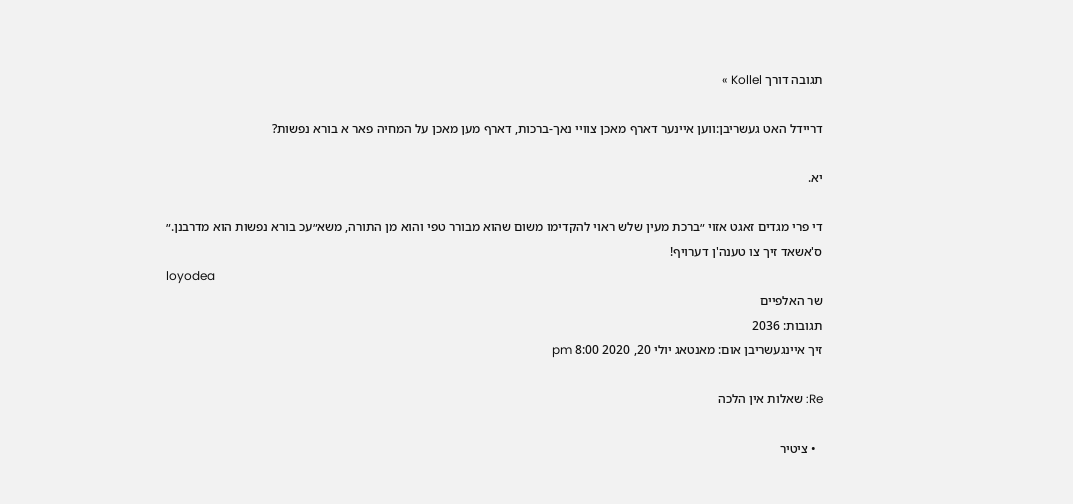תגובה דורך Kollel »

דריידל האט געשריבן:ווען איינער דארף מאכן צוויי נאך-ברכות, דארף מען מאכן על המחיה פאר א בורא נפשות?

יא.

די פרי מגדים זאגט אזוי ״ברכת מעין שלש ראוי להקדימו משום שהוא מבורר טפי והוא מן התורה, משא״עכ בורא נפשות הוא מדרבנן.״
ס'אשאד זיך צו טענה'ן דערויף!
loyodea
שר האלפיים
תגובות: 2036
זיך איינגעשריבן אום: מאנטאג יולי 20, 2020 8:00 pm

Re: שאלות אין הלכה

  • ציטיר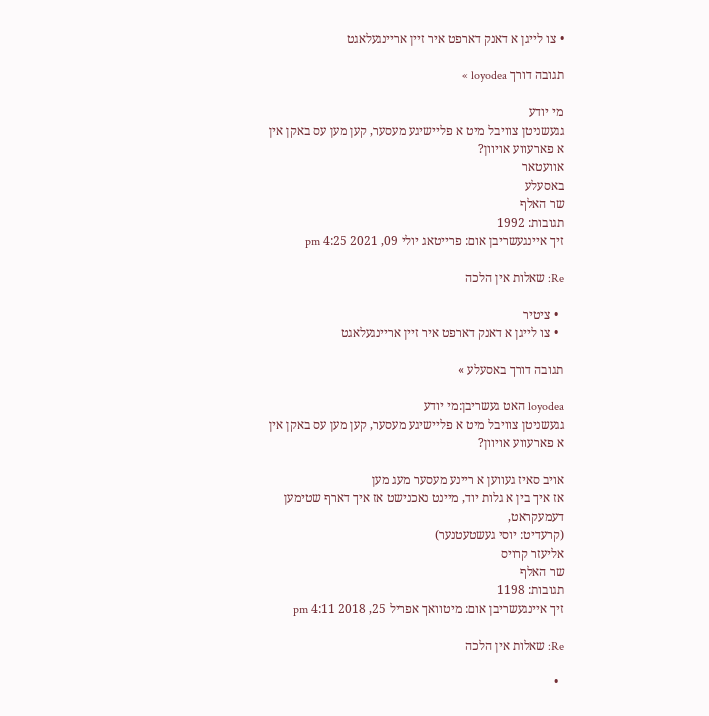• צו לייגן א דאנק דארפט איר זיין אריינגעלאגט

תגובה דורך loyodea »

מי יודע
גגעשניטן צוויבל מיט א פליישיגע מעסער, קען מען עס באקן אין א פארעווע אויוון?
אוועטאר
באסעלע
שר האלף
תגובות: 1992
זיך איינגעשריבן אום: פרייטאג יולי 09, 2021 4:25 pm

Re: שאלות אין הלכה

  • ציטיר
  • צו לייגן א דאנק דארפט איר זיין אריינגעלאגט

תגובה דורך באסעלע »

loyodea האט געשריבן:מי יודע
גגעשניטן צוויבל מיט א פליישיגע מעסער, קען מען עס באקן אין א פארעווע אויוון?

אויב סאיז געווען א ריינע מעסער מעג מען
אז איך בין א גלות יוד, מיינט נאכנישט אז איך דארף שטימען דעמעקראט,
(קרעדיט: יוסי געשטעטנער)
אליעזר קרויס
שר האלף
תגובות: 1198
זיך איינגעשריבן אום: מיטוואך אפריל 25, 2018 4:11 pm

Re: שאלות אין הלכה

  •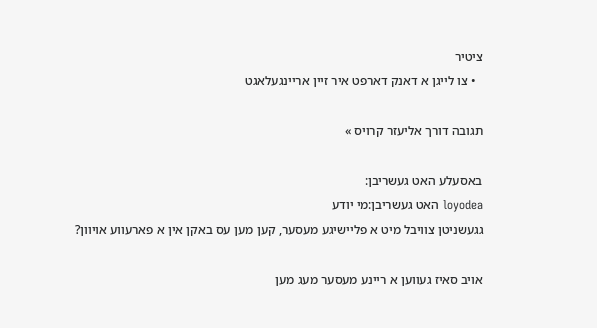ציטיר
  • צו לייגן א דאנק דארפט איר זיין אריינגעלאגט

תגובה דורך אליעזר קרויס »

באסעלע האט געשריבן:
loyodea האט געשריבן:מי יודע
גגעשניטן צוויבל מיט א פליישיגע מעסער, קען מען עס באקן אין א פארעווע אויוון?

אויב סאיז געווען א ריינע מעסער מעג מען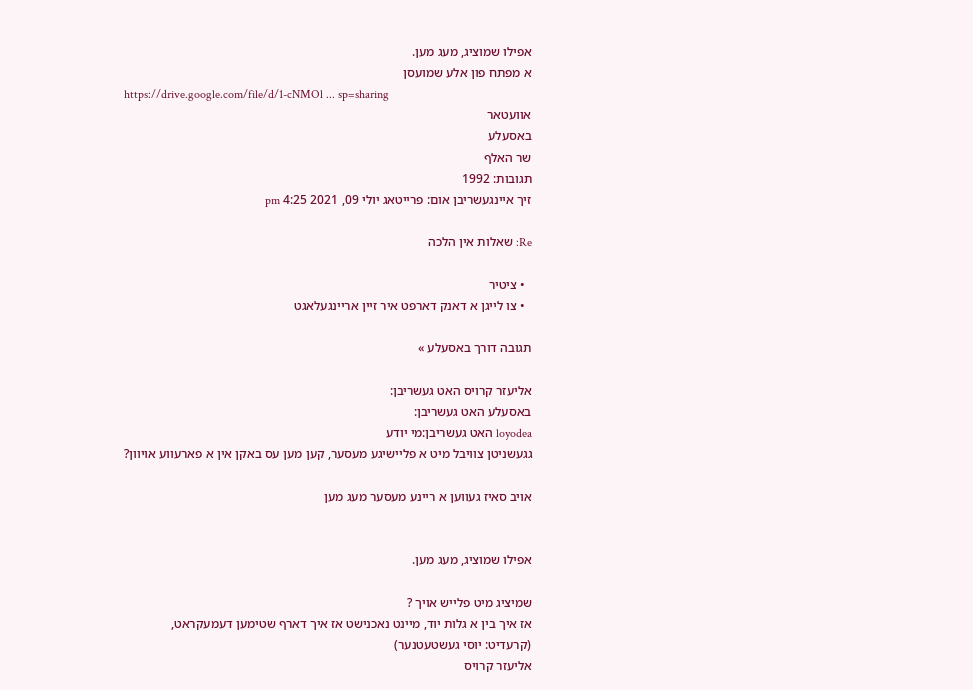אפילו שמוציג, מעג מען.
א מפתח פון אלע שמועסן
https://drive.google.com/file/d/1-cNMOl ... sp=sharing
אוועטאר
באסעלע
שר האלף
תגובות: 1992
זיך איינגעשריבן אום: פרייטאג יולי 09, 2021 4:25 pm

Re: שאלות אין הלכה

  • ציטיר
  • צו לייגן א דאנק דארפט איר זיין אריינגעלאגט

תגובה דורך באסעלע »

אליעזר קרויס האט געשריבן:
באסעלע האט געשריבן:
loyodea האט געשריבן:מי יודע
גגעשניטן צוויבל מיט א פליישיגע מעסער, קען מען עס באקן אין א פארעווע אויוון?

אויב סאיז געווען א ריינע מעסער מעג מען


אפילו שמוציג, מעג מען.

שמיציג מיט פלייש אויך ?
אז איך בין א גלות יוד, מיינט נאכנישט אז איך דארף שטימען דעמעקראט,
(קרעדיט: יוסי געשטעטנער)
אליעזר קרויס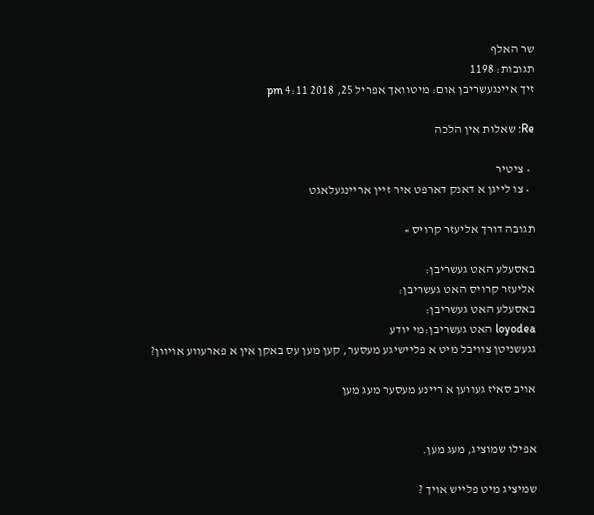שר האלף
תגובות: 1198
זיך איינגעשריבן אום: מיטוואך אפריל 25, 2018 4:11 pm

Re: שאלות אין הלכה

  • ציטיר
  • צו לייגן א דאנק דארפט איר זיין אריינגעלאגט

תגובה דורך אליעזר קרויס »

באסעלע האט געשריבן:
אליעזר קרויס האט געשריבן:
באסעלע האט געשריבן:
loyodea האט געשריבן:מי יודע
גגעשניטן צוויבל מיט א פליישיגע מעסער, קען מען עס באקן אין א פארעווע אויוון?

אויב סאיז געווען א ריינע מעסער מעג מען


אפילו שמוציג, מעג מען.

שמיציג מיט פלייש אויך ?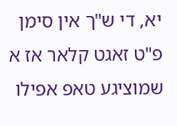יא, די ש"ך אין סימן פ"ט זאגט קלאר אז א שמוציגע טאפ אפילו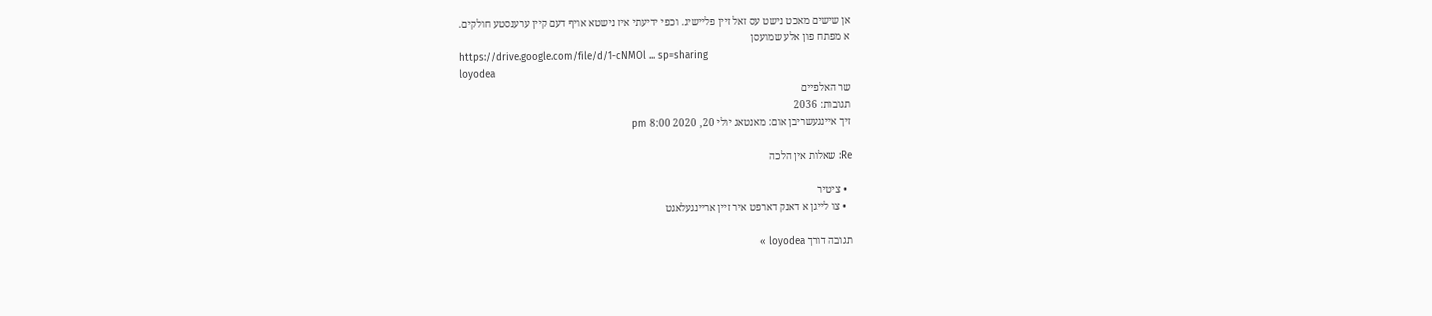אן שישים מאכט נישט עס זאל זיין פליישיג. וכפי ידיעתי איז נישטא אויף דעם קיין ערענסטע חולקים.
א מפתח פון אלע שמועסן
https://drive.google.com/file/d/1-cNMOl ... sp=sharing
loyodea
שר האלפיים
תגובות: 2036
זיך איינגעשריבן אום: מאנטאג יולי 20, 2020 8:00 pm

Re: שאלות אין הלכה

  • ציטיר
  • צו לייגן א דאנק דארפט איר זיין אריינגעלאגט

תגובה דורך loyodea »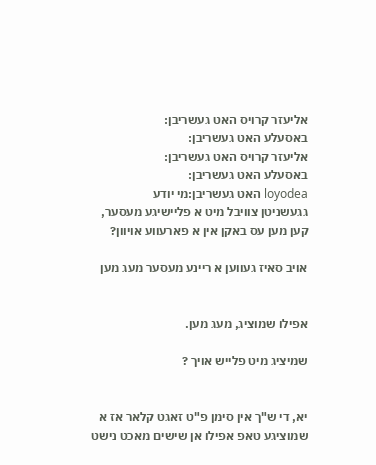אליעזר קרויס האט געשריבן:
באסעלע האט געשריבן:
אליעזר קרויס האט געשריבן:
באסעלע האט געשריבן:
loyodea האט געשריבן:מי יודע
גגעשניטן צוויבל מיט א פליישיגע מעסער, קען מען עס באקן אין א פארעווע אויוון?

אויב סאיז געווען א ריינע מעסער מעג מען


אפילו שמוציג, מעג מען.

שמיציג מיט פלייש אויך ?


יא, די ש"ך אין סימן פ"ט זאגט קלאר אז א שמוציגע טאפ אפילו אן שישים מאכט נישט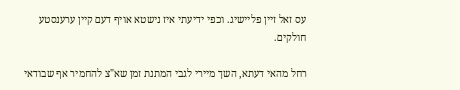עס זאל זיין פליישיג. וכפי ידיעתי איז נישטא אויף דעם קיין ערענסטע חולקים.

רחל מהאי דעתא, השך מיירי לגבי המתנת זמן שא"צ להחמיר אף שבודאי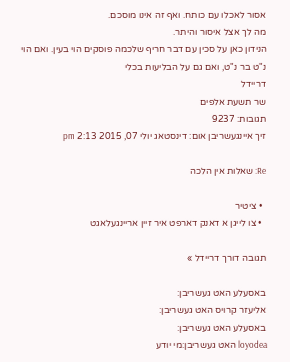אסור לאכלו עם כותח. ואף זה אינו מוסכם.
מה לך אצל איסור והיתר.
הנידון כאן על סכין עם דבר חריף שלכמה פוסקים הוי בעין. ואם הוי נ"ט בר נ"ט, ואם גם על הבליעות בכלי
דריידל
שר תשעת אלפים
תגובות: 9237
זיך איינגעשריבן אום: דינסטאג יולי 07, 2015 2:13 pm

Re: שאלות אין הלכה

  • ציטיר
  • צו לייגן א דאנק דארפט איר זיין אריינגעלאגט

תגובה דורך דריידל »

באסעלע האט געשריבן:
אליעזר קרויס האט געשריבן:
באסעלע האט געשריבן:
loyodea האט געשריבן:מי יודע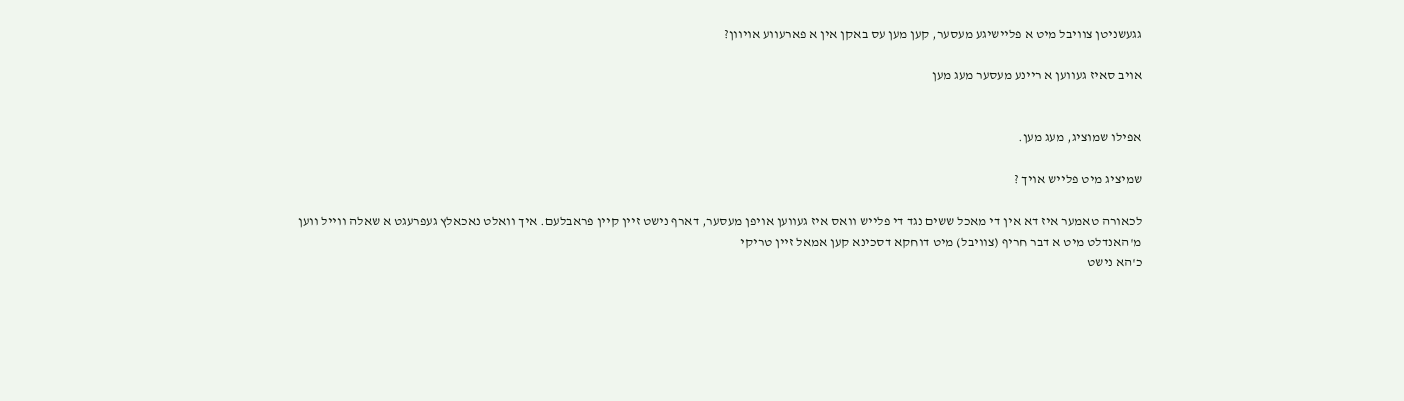גגעשניטן צוויבל מיט א פליישיגע מעסער, קען מען עס באקן אין א פארעווע אויוון?

אויב סאיז געווען א ריינע מעסער מעג מען


אפילו שמוציג, מעג מען.

שמיציג מיט פלייש אויך ?

לכאורה טאמער איז דא אין די מאכל ששים נגד די פלייש וואס איז געווען אויפן מעסער, דארף נישט זיין קיין פראבלעם. איך וואלט נאכאלץ געפרעגט א שאלה ווייל ווען מ'האנדלט מיט א דבר חריף (צוויבל) מיט דוחקא דסכינא קען אמאל זיין טריקי
כ'הא נישט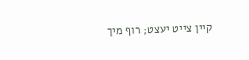קיין צייט יעצט; רוף מיך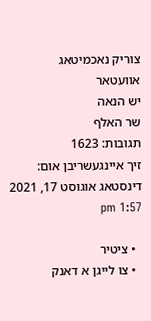צוריק נאכמיטאג
אוועטאר
יש הנאה
שר האלף
תגובות: 1623
זיך איינגעשריבן אום: דינסטאג אוגוסט 17, 2021 1:57 pm

  • ציטיר
  • צו לייגן א דאנק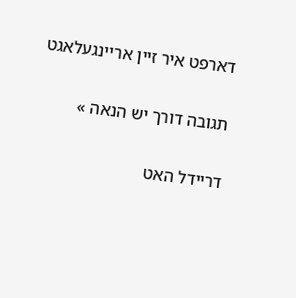דארפט איר זיין אריינגעלאגט

תגובה דורך יש הנאה »

דריידל האט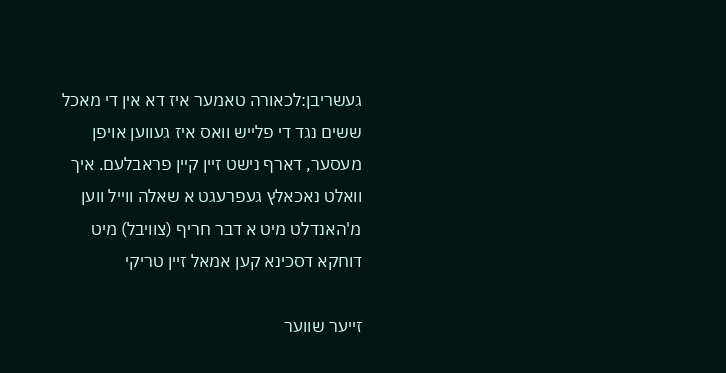געשריבן:לכאורה טאמער איז דא אין די מאכל ששים נגד די פלייש וואס איז געווען אויפן מעסער, דארף נישט זיין קיין פראבלעם. איך וואלט נאכאלץ געפרעגט א שאלה ווייל ווען מ'האנדלט מיט א דבר חריף (צוויבל) מיט דוחקא דסכינא קען אמאל זיין טריקי

זייער שווער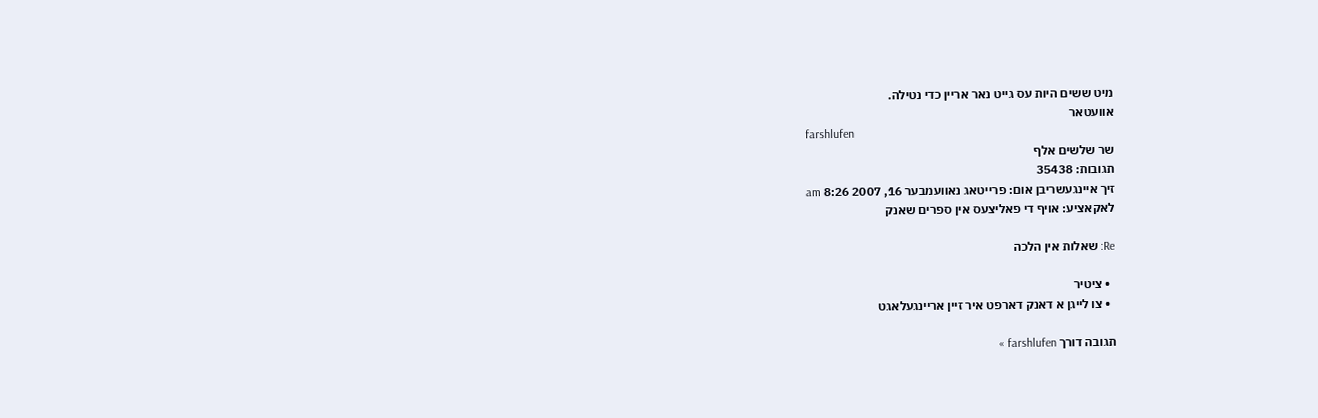מיט ששים היות עס גייט נאר אריין כדי נטילה.
אוועטאר
farshlufen
שר שלשים אלף
תגובות: 35438
זיך איינגעשריבן אום: פרייטאג נאוועמבער 16, 2007 8:26 am
לאקאציע: אויף די פאליצעס אין ספרים שאנק

Re: שאלות אין הלכה

  • ציטיר
  • צו לייגן א דאנק דארפט איר זיין אריינגעלאגט

תגובה דורך farshlufen »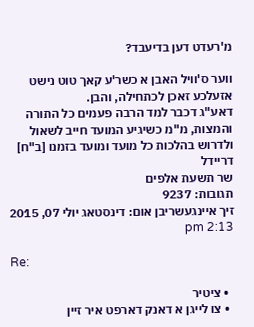מ'רעדט דען בדיעבד?

ווער ס'וויל האבן א כשר'ע קאך טוט נישט אזעלכע זאכן לכתחילה, והבן.
דאע"ג דכבר למד הרבה פעמים כל התורה והמצות, מ"מ כשיגיע המועד חייב לשאול ולדרוש בהלכות כל מועד ומועד בזמנו [ב"ח]
דריידל
שר תשעת אלפים
תגובות: 9237
זיך איינגעשריבן אום: דינסטאג יולי 07, 2015 2:13 pm

Re:

  • ציטיר
  • צו לייגן א דאנק דארפט איר זיין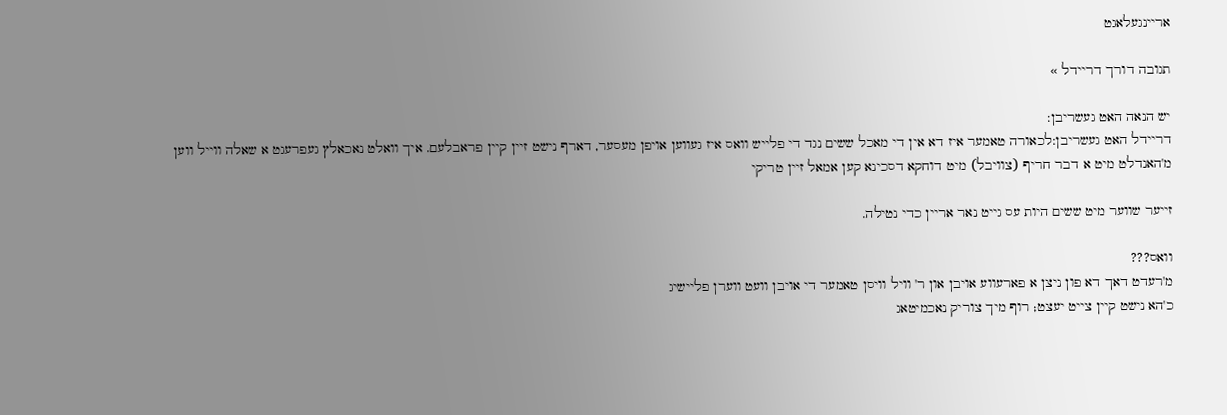אריינגעלאגט

תגובה דורך דריידל »

יש הנאה האט געשריבן:
דריידל האט געשריבן:לכאורה טאמער איז דא אין די מאכל ששים נגד די פלייש וואס איז געווען אויפן מעסער, דארף נישט זיין קיין פראבלעם. איך וואלט נאכאלץ געפרעגט א שאלה ווייל ווען מ'האנדלט מיט א דבר חריף (צוויבל) מיט דוחקא דסכינא קען אמאל זיין טריקי

זייער שווער מיט ששים היות עס גייט נאר אריין כדי נטילה.

וואס???
מ'רעדט דאך דא פון ניצן א פארעווע אויבן און ר' וויל וויסן טאמער די אויבן וועט ווערן פליישיג
כ'הא נישט קיין צייט יעצט; רוף מיך צוריק נאכמיטאג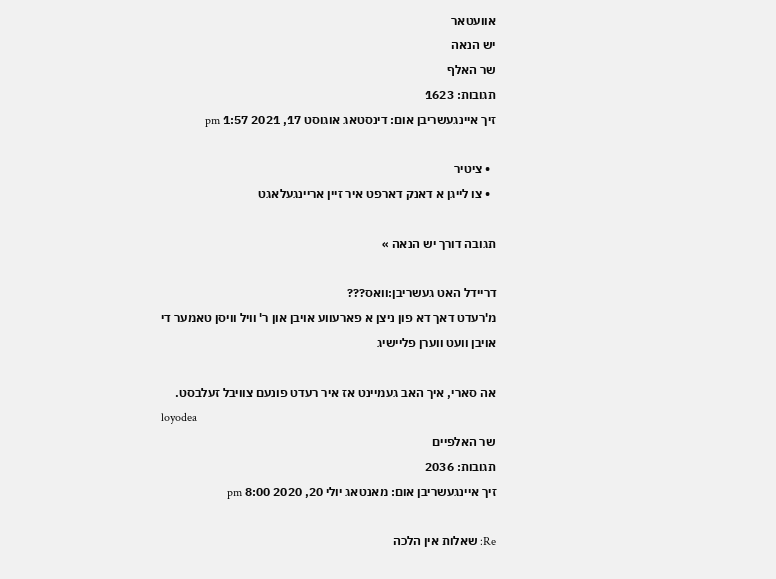אוועטאר
יש הנאה
שר האלף
תגובות: 1623
זיך איינגעשריבן אום: דינסטאג אוגוסט 17, 2021 1:57 pm

  • ציטיר
  • צו לייגן א דאנק דארפט איר זיין אריינגעלאגט

תגובה דורך יש הנאה »

דריידל האט געשריבן:וואס???
מ'רעדט דאך דא פון ניצן א פארעווע אויבן און ר' וויל וויסן טאמער די אויבן וועט ווערן פליישיג

אה סארי, איך האב געמיינט אז איר רעדט פונעם צוויבל זעלבסט.
loyodea
שר האלפיים
תגובות: 2036
זיך איינגעשריבן אום: מאנטאג יולי 20, 2020 8:00 pm

Re: שאלות אין הלכה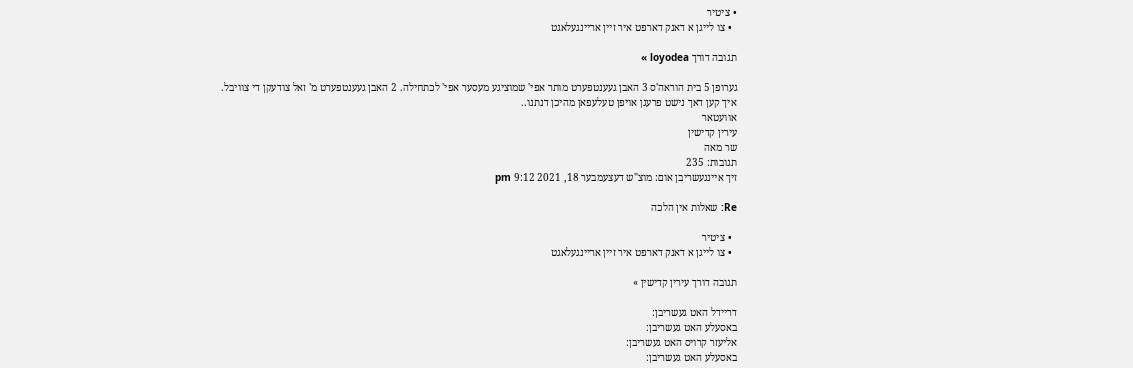• ציטיר
  • צו לייגן א דאנק דארפט איר זיין אריינגעלאגט

תגובה דורך loyodea »

גערופן 5 בית הוראה'ס 3 האבן געענטפערט מותר אפי' שמוציגע מעסער אפי' לכתחילה. 2 האבן געענטפערט מ' זאל צודעקן די צוויבל.
איך קען דאך נישט פרעגן אויפן טעלעפאן מהיכן דנתנו..
אוועטאר
עירין קדישין
שר מאה
תגובות: 235
זיך איינגעשריבן אום: מוצ"ש דעצעמבער 18, 2021 9:12 pm

Re: שאלות אין הלכה

  • ציטיר
  • צו לייגן א דאנק דארפט איר זיין אריינגעלאגט

תגובה דורך עירין קדישין »

דריידל האט געשריבן:
באסעלע האט געשריבן:
אליעזר קרויס האט געשריבן:
באסעלע האט געשריבן: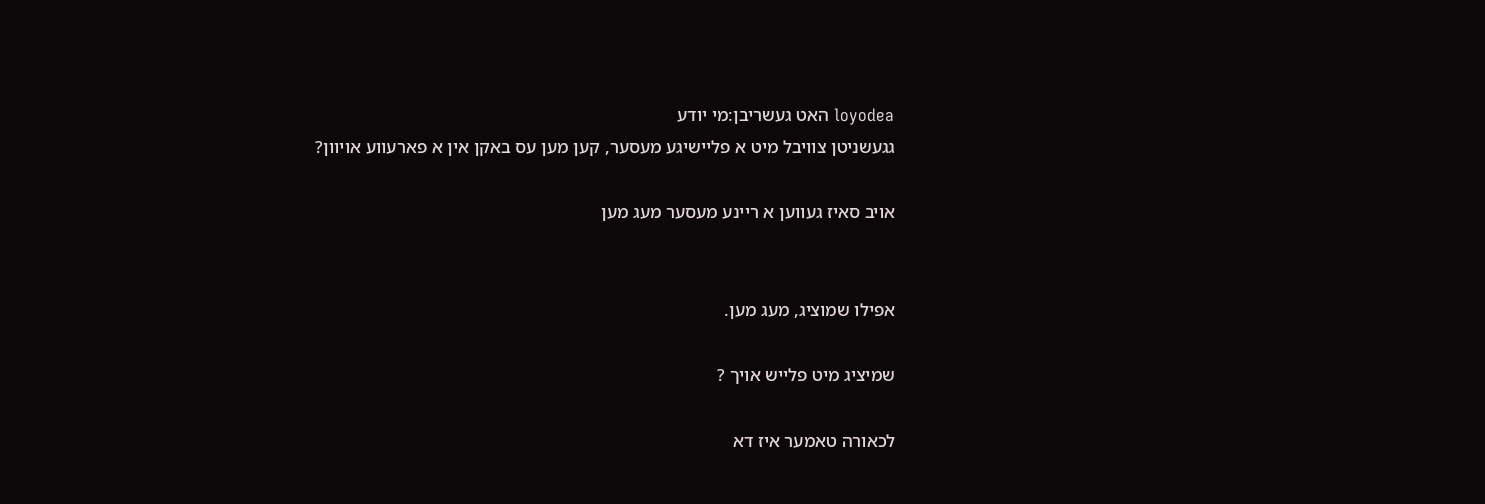loyodea האט געשריבן:מי יודע
גגעשניטן צוויבל מיט א פליישיגע מעסער, קען מען עס באקן אין א פארעווע אויוון?

אויב סאיז געווען א ריינע מעסער מעג מען


אפילו שמוציג, מעג מען.

שמיציג מיט פלייש אויך ?

לכאורה טאמער איז דא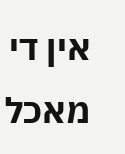אין די מאכל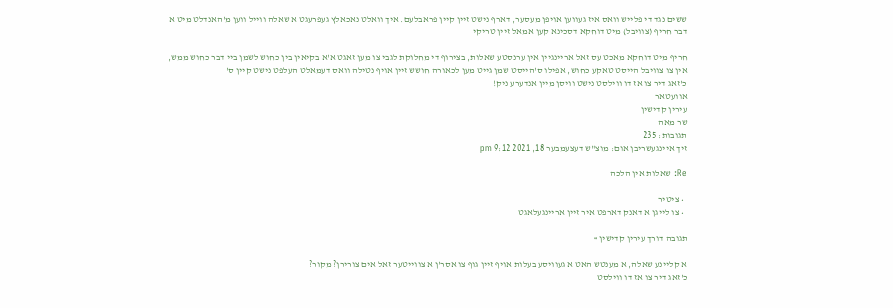ששים נגד די פלייש וואס איז געווען אויפן מעסער, דארף נישט זיין קיין פראבלעם. איך וואלט נאכאלץ געפרעגט א שאלה ווייל ווען מ'האנדלט מיט א דבר חריף (צוויבל) מיט דוחקא דסכינא קען אמאל זיין טריקי

חריף מיט דוחקא מאכט עס זאל אריינגיין אין ערנסטע שאלות, בצירוף די מחלוקת לגבי צו מען זאגט א'א בקיאין בין כחוש לשמן ביי דבר כחוש ממש, אין צו צוויבל הייסט טאקע כחוש, אפילו ס'הייסט שמן גייט מען לכאורה חושש זיין אויף נטילה וואס דעמאלט העלפט נישט קיין ס'
כ'זאג דיר צו אז דו ווילסט נישט וויסן מיין אנדערע ניק!
אוועטאר
עירין קדישין
שר מאה
תגובות: 235
זיך איינגעשריבן אום: מוצ"ש דעצעמבער 18, 2021 9:12 pm

Re: שאלות אין הלכה

  • ציטיר
  • צו לייגן א דאנק דארפט איר זיין אריינגעלאגט

תגובה דורך עירין קדישין »

א קליינע שאלה, א מענטש האט א געוויסע בעלות אויף זיין גוף צו אסר'ן א צווייטער זאל אים צורירן? מקור?
כ'זאג דיר צו אז דו ווילסט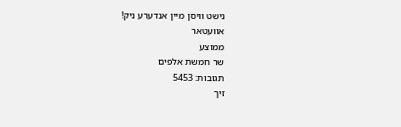נישט וויסן מיין אנדערע ניק!
אוועטאר
ממוצע
שר חמשת אלפים
תגובות: 5453
זיך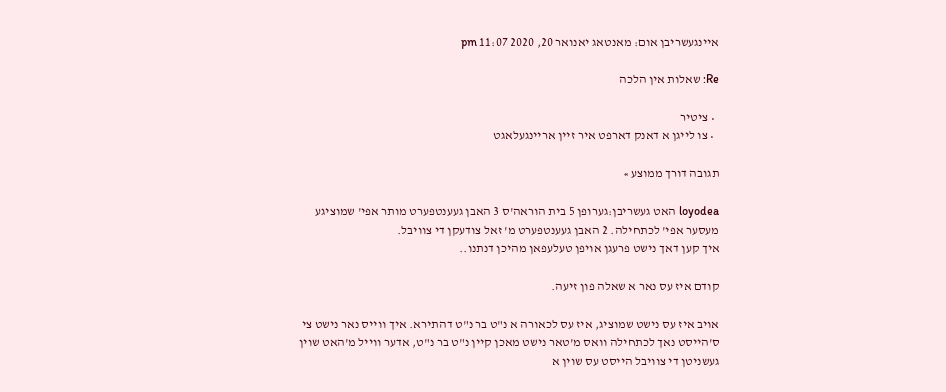איינגעשריבן אום: מאנטאג יאנואר 20, 2020 11:07 pm

Re: שאלות אין הלכה

  • ציטיר
  • צו לייגן א דאנק דארפט איר זיין אריינגעלאגט

תגובה דורך ממוצע »

loyodea האט געשריבן:גערופן 5 בית הוראה'ס 3 האבן געענטפערט מותר אפי' שמוציגע מעסער אפי' לכתחילה. 2 האבן געענטפערט מ' זאל צודעקן די צוויבל.
איך קען דאך נישט פרעגן אויפן טעלעפאן מהיכן דנתנו..

קודם איז עס נאר א שאלה פון זיעה.

אויב איז עס נישט שמוציג, איז עס לכאורה א נ"ט בר נ"ט דהתירא. איך ווייס נאר נישט צי ס'הייסט נאך לכתחילה וואס מ'טאר נישט מאכן קיין נ"ט בר נ"ט, אדער ווייל מ'האט שוין געשניטן די צוויבל הייסט עס שוין א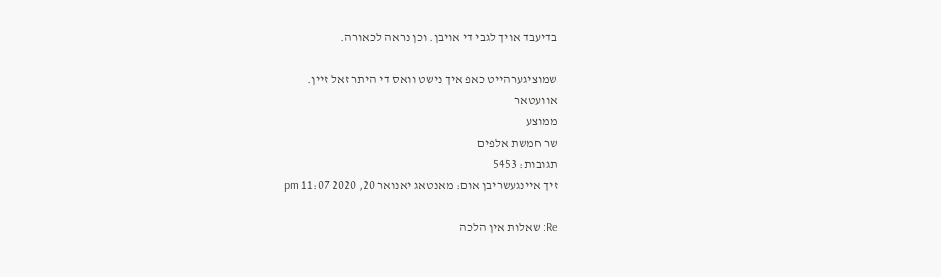בדיעבד אויך לגבי די אויבן. וכן נראה לכאורה.

שמוציגערהייט כאפ איך נישט וואס די היתר זאל זיין.
אוועטאר
ממוצע
שר חמשת אלפים
תגובות: 5453
זיך איינגעשריבן אום: מאנטאג יאנואר 20, 2020 11:07 pm

Re: שאלות אין הלכה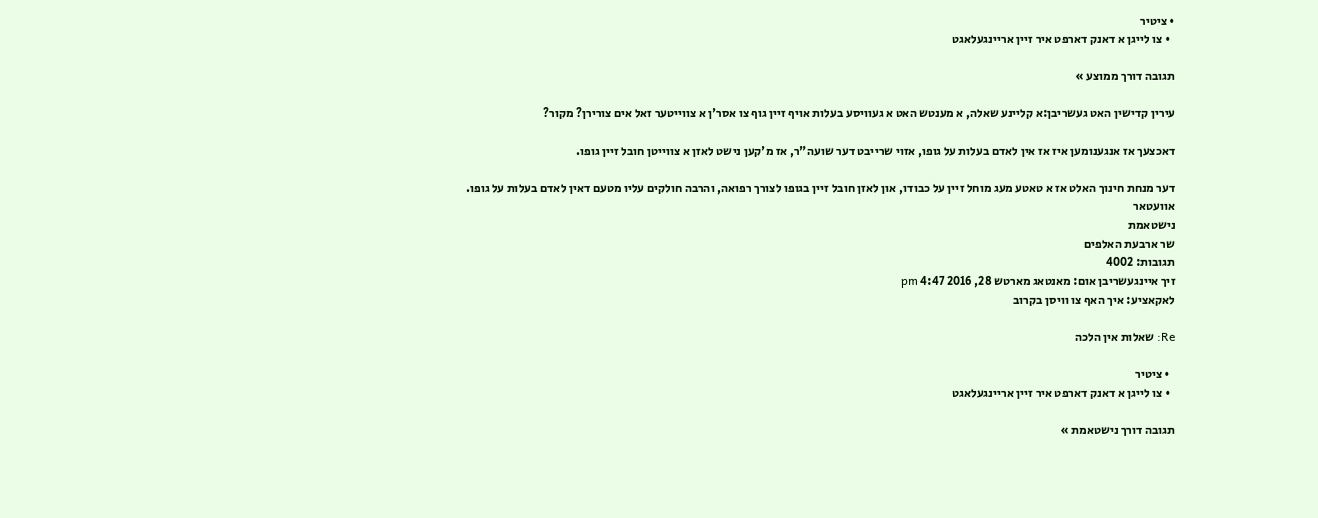• ציטיר
  • צו לייגן א דאנק דארפט איר זיין אריינגעלאגט

תגובה דורך ממוצע »

עירין קדישין האט געשריבן:א קליינע שאלה, א מענטש האט א געוויסע בעלות אויף זיין גוף צו אסר'ן א צווייטער זאל אים צורירן? מקור?

דאכצעך אז אנגענומען איז אז אין לאדם בעלות על גופו, אזוי שרייבט דער שועה"ר, אז מ'קען נישט לאזן א צווייטן חובל זיין גופו.

דער מנחת חינוך האלט אז א טאטע מעג מוחל זיין על כבודו, און לאזן חובל זיין בגופו לצורך רפואה, והרבה חולקים עליו מטעם דאין לאדם בעלות על גופו.
אוועטאר
נישטאמת
שר ארבעת האלפים
תגובות: 4002
זיך איינגעשריבן אום: מאנטאג מארטש 28, 2016 4:47 pm
לאקאציע: איך האף צו וויסן בקרוב

Re: שאלות אין הלכה

  • ציטיר
  • צו לייגן א דאנק דארפט איר זיין אריינגעלאגט

תגובה דורך נישטאמת »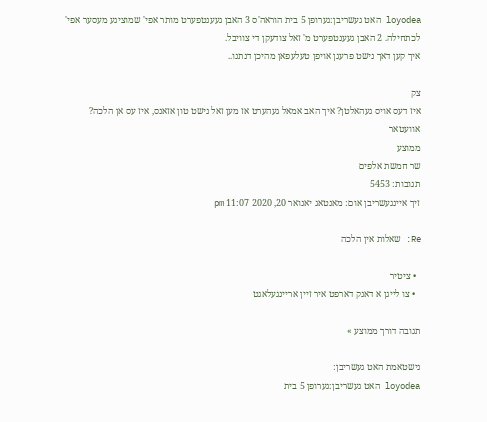loyodea האט געשריבן:גערופן 5 בית הוראה'ס 3 האבן געענטפערט מותר אפי' שמוציגע מעסער אפי' לכתחילה. 2 האבן געענטפערט מ' זאל צודעקן די צוויבל.
איך קען דאך נישט פרעגן אויפן טעלעפאן מהיכן דנתנו..

צק
איז דעס אויס געהאלטן? איך האב אמאל געהערט אז מען זאל נישט טון אזאנס, איז עס אן הלכה?
אוועטאר
ממוצע
שר חמשת אלפים
תגובות: 5453
זיך איינגעשריבן אום: מאנטאג יאנואר 20, 2020 11:07 pm

Re: שאלות אין הלכה

  • ציטיר
  • צו לייגן א דאנק דארפט איר זיין אריינגעלאגט

תגובה דורך ממוצע »

נישטאמת האט געשריבן:
loyodea האט געשריבן:גערופן 5 בית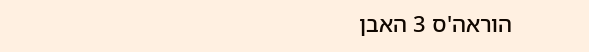הוראה'ס 3 האבן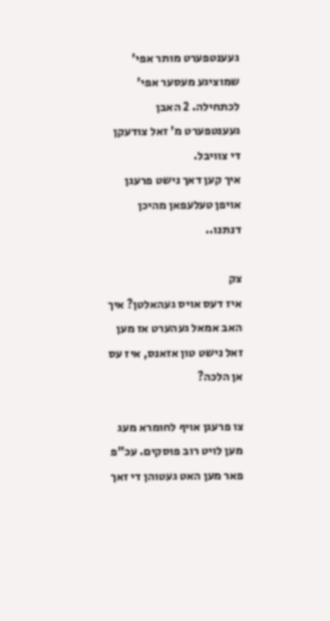געענטפערט מותר אפי' שמוציגע מעסער אפי' לכתחילה. 2 האבן געענטפערט מ' זאל צודעקן די צוויבל.
איך קען דאך נישט פרעגן אויפן טעלעפאן מהיכן דנתנו..

צק
איז דעס אויס געהאלטן? איך האב אמאל געהערט אז מען זאל נישט טון אזאנס, איז עס אן הלכה?

צו פרעגן אויף לחומרא מעג מען לויט רוב פוסקים. עכ"פ פאר מען האט געטוהן די זאך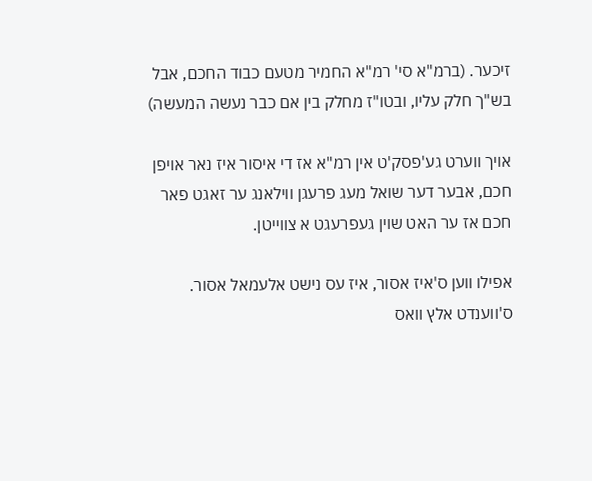זיכער. (ברמ"א סי' רמ"א החמיר מטעם כבוד החכם, אבל בש"ך חלק עליו, ובטו"ז מחלק בין אם כבר נעשה המעשה)

אויך ווערט גע'פסק'ט אין רמ"א אז די איסור איז נאר אויפן חכם, אבער דער שואל מעג פרעגן ווילאנג ער זאגט פאר חכם אז ער האט שוין געפרעגט א צווייטן.

אפילו ווען ס'איז אסור, איז עס נישט אלעמאל אסור. ס'ווענדט אלץ וואס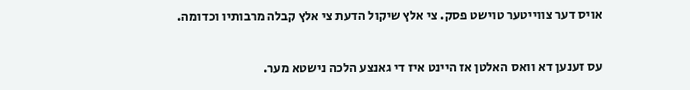אויס דער צווייטער טוישט פסק. צי אלץ שיקול הדעת צי אלץ קבלה מרבותיו וכדומה.

עס זענען דא וואס האלטן אז היינט איז די גאנצע הלכה נישטא מער.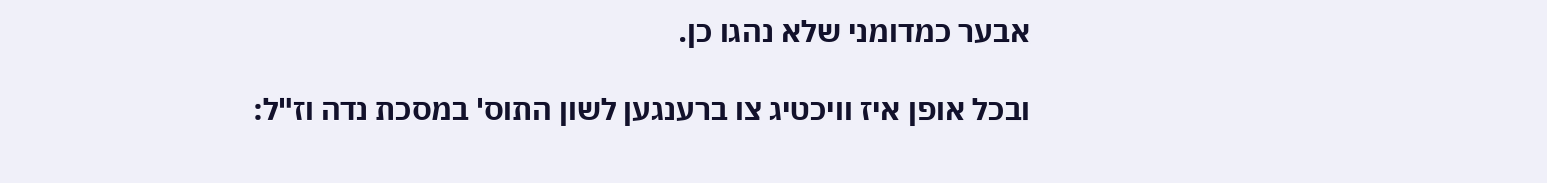אבער כמדומני שלא נהגו כן.

ובכל אופן איז וויכטיג צו ברענגען לשון התוס' במסכת נדה וז"ל: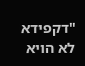"דקפידא לא הויא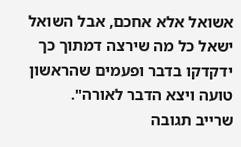אשואל אלא אחכם, אבל השואל ישאל כל מה שירצה דמתוך כך ידקדקו בדבר ופעמים שהראשון טועה ויצא הדבר לאורה".
שרייב תגובה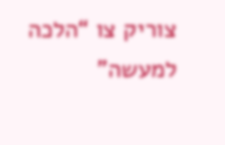צוריק צו “הלכה למעשה”